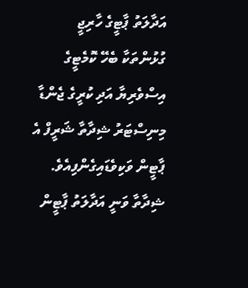އަދާލަތު ޕާޓީގެ ހާރިޖީ ގުޅުންތަކާ ބެހޭ ކޮމެޓީގެ އިސްވެރިޔާ އަދި ކުރީގެ ޖެންޑާ މިނިސްޓަރު ޝިދާތާ ޝަރީފް އެ ޕާޓީން ވަކިވެޑައިގެންފިއެވެ.
ޝިދާތާ ވަނީ އަދާލަތު ޕާޓީން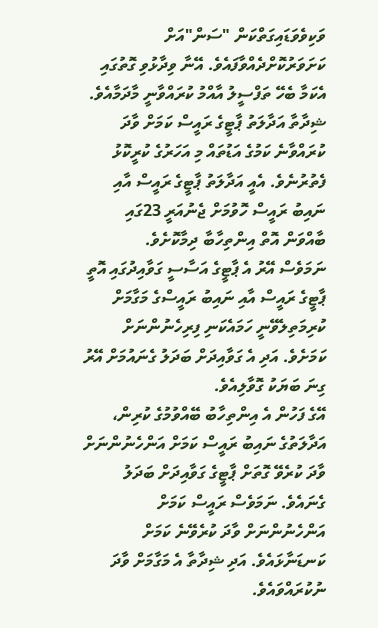ވަކިވެވަޑައިގަތްކަން "ސަން"އަށް ކަށަވަރުކޮށްދެއްވާފައެވެ. އޭނާ ވިދާޅުވި ގޮތުގައި އެކަމާ ބެހޭ ތަފްސީލު އާއްމު ކުރައްވާނީ މާދަމާއެވެ.
ޝިދާތާ އަދާލަތު ޕާޓީގެ ރައީސް ކަމަށް ވާދަ ކުރައްވާނެ ކަމުގެ އަޑުތައް މި އަހަރުގެ ކުރީކޮޅު ފެތުރުނެވެ. އެއީ އަދާލަތު ޕާޓީގެ ރައީސް އާއި ނައިބު ރައީސް ހޮވުމަށް ޖެނުއަރީ 23ގައި ބާއްވަން އޮތް އިންތިހާބާ ދިމާކޮށެވެ.
ނަމަވެސް އޭރު އެ ޕާޓީގެ އަސާސީ ގަވާއިދުގައި އޮތީ ޕާޓީގެ ރައީސް އާއި ނައިބު ރައީސްގެ މަގާމަށް ކުރިމަތިލެވޭނީ ހަމައެކަނި ފިރިހެނުންނަށް ކަމަށެވެ. އަދި އެ ގަވާއިދަށް ބަދަލު ގެނައުމަށް އޭރު ގިނަ ބަޔަކު ގޮވާލިއެވެ.
އޭގެ ފަހުން އެ އިންތިހާބު ބޭއްވުމުގެ ކުރިން، އަދާލަތުގެ ނައިބު ރައީސް ކަމަށް އަންހެނުންނަށް ވާދަ ކުރެވޭ ގޮތަށް ޕާޓީގެ ގަވާއިދަށް ބަދަލު ގެނައެވެ. ނަމަވެސް ރައީސް ކަމަށް އަންހެނުންނަށް ވާދަ ކުރެވޭނެ ކަމަށް ކަނޑަނާޅައެވެ. އަދި ޝިދާތާ އެ މަގާމަށް ވާދަ ނުކުރައްވައެވެ.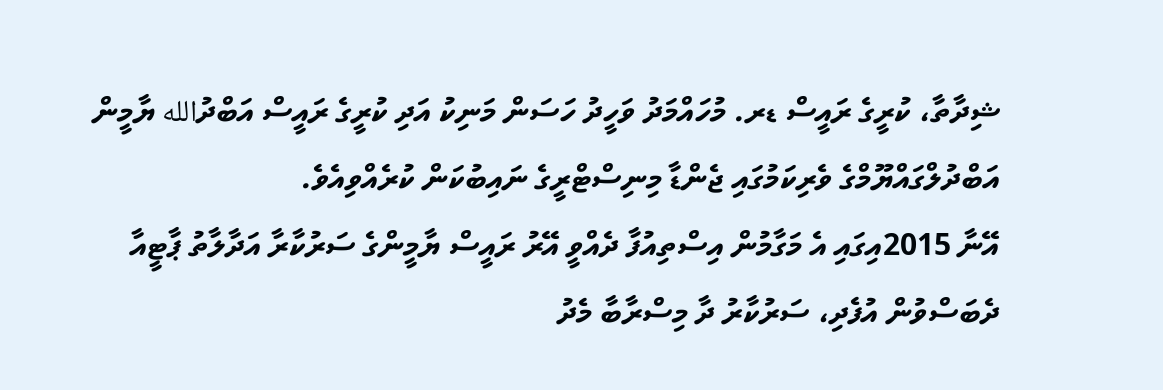ޝިދާތާ، ކުރީގެ ރައީސް ޑރ. މުހައްމަދު ވަހީދު ހަސަން މަނިކު އަދި ކުރީގެ ރައީސް އަބްދުالله ޔާމީން އަބްދުލްގައްޔޫމްގެ ވެރިކަމުގައި ޖެންޑާ މިނިސްޓްރީގެ ނައިބުކަން ކުރެއްވިއެވެ.
އޭނާ 2015އިގައި އެ މަގާމުން އިސްތިއުފާ ދެއްވީ އޭރު ރައީސް ޔާމީންގެ ސަރުކާރާ އަދާލާތު ޕާޓީއާ ދެބަސްވުން އުފެދި، ސަރުކާރު ދާ މިސްރާބާ މެދު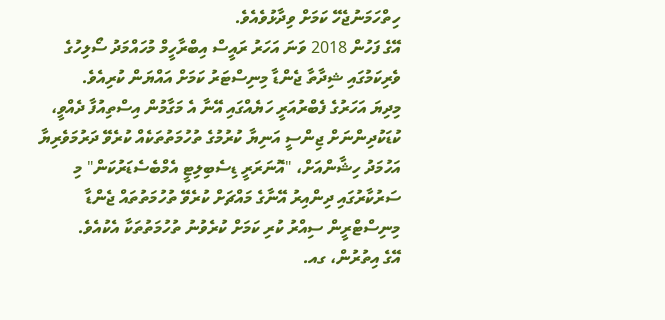ހިތްހަމަނުޖެހޭ ކަމަށް ވިދާޅުވެއެވެ.
އޭގެ ފަހުން 2018 ވަނަ އަހަރު ރައީސް އިބްރާހީމް މުހައްމަދު ސޯލިހުގެ ވެރިކަމުގައި ޝިދާތާ ޖެންޑާ މިނިސްޓަރު ކަމަށް އައްޔަން ކުރިއެވެ.
މިދިޔަ އަހަރުގެ ފެބްރުއަރީ ހަޔެއްގައި އޭނާ އެ މަގާމުން އިސްތިއުފާ ދެއްވީ، ކުޑަކުދިންނަށް ޖިންސީ އަނިޔާ ކުރުމުގެ ތުހުމަތުތަކެއް ކުރެވޭ ދަރުމަވެރިޔާ އަހުމަދު ހިޝާންއަށް، "އޮނަރަރީ ޑިސެބިލިޓީ އެމްބެސެޑަރުކަން" މި ސަރުކާރުގައި ދިންއިރު އޭނާގެ މައްޗަށް ކުރެވޭ ތުހުމަތުތައް ޖެންޑާ މިނިސްޓްރީން ސިއްރު ކުރި ކަމަށް ކުރެވުނު ތުހުމަތުތަކާ އެކުއެވެ.
އޭގެ އިތުރުން، ގއ.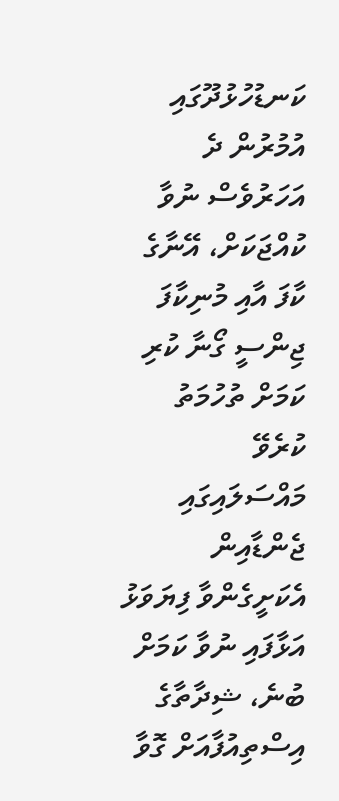ކަނޑުހުޅުދޫގައި އުމުރުން ދެ އަހަރުވެސް ނުވާ ކުއްޖަކަށް، އޭނާގެ ކާފަ އާއި މުނިކާފަ ޖިންސީ ގޯނާ ކުރި ކަމަށް ތުހުމަތު ކުރެވޭ މައްސަލައިގައި ޖެންޑާއިން އެކަށީގެންވާ ފިޔަވަޅު އަޅާފައި ނުވާ ކަމަށް ބުނެ، ޝިދާތާގެ އިސްތިއުފާއަށް ގޮވާ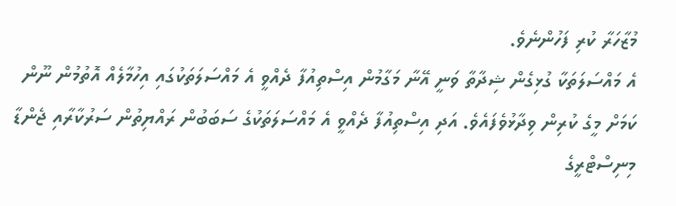މުޒާހަރާ ކުރި ފަހުންނެވެ.
އެ މައްސަލަތަކާ ގުޅިގެން ޝިދާތާ ވަނީ އޭނާ މަގާމުން އިސްތިއުފާ ދެއްވީ އެ މައްސަލަތަކުގައި އިހުމާލެއް އޮތުމުން ނޫން ކަމަށް މީގެ ކުރިން ވިދާޅުވެފައެވެ. އަދި އިސްތިއުފާ ދެއްވީ އެ މައްސަލަތަކުގެ ސަބަބުން ރައްޔިތުން ސަރުކާރާއި ޖެންޑާ މިނިސްޓްރީގެ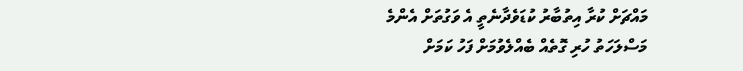މައްޗަށް ކުރާ އިތުބާރު ކުޑަވެދާނެތީ އެ ވަގުތަށް އެންމެ މަސްލަހަތު ހުރި ގޮތެއް ބެއްލެވުމަށް ފަހު ކަމަށް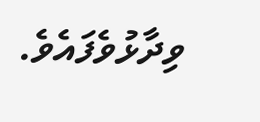ވިދާޅުވެފައެވެ.